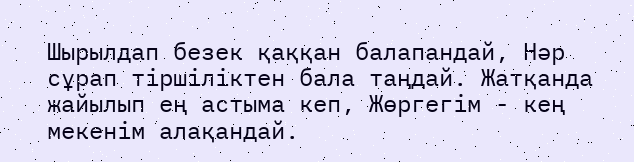Шырылдап безек қаққан балапандай, Нәр сұрап тіршіліктен бала таңдай. Жатқанда жайылып ең астыма кеп, Жөргегім - кең мекенім алақандай.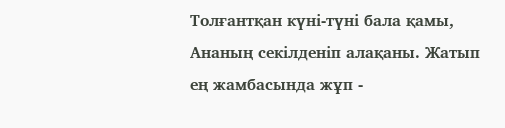Толғантқан күні-түні бала қамы, Ананың секілденіп алақаны. Жатып ең жамбасында жұп -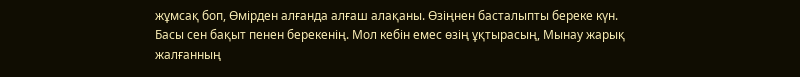жұмсақ боп, Өмірден алғанда алғаш алақаны. Өзіңнен басталыпты береке күн. Басы сен бақыт пенен берекенің. Мол кебін емес өзің ұқтырасың, Мынау жарық жалғанның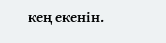кең екенін.